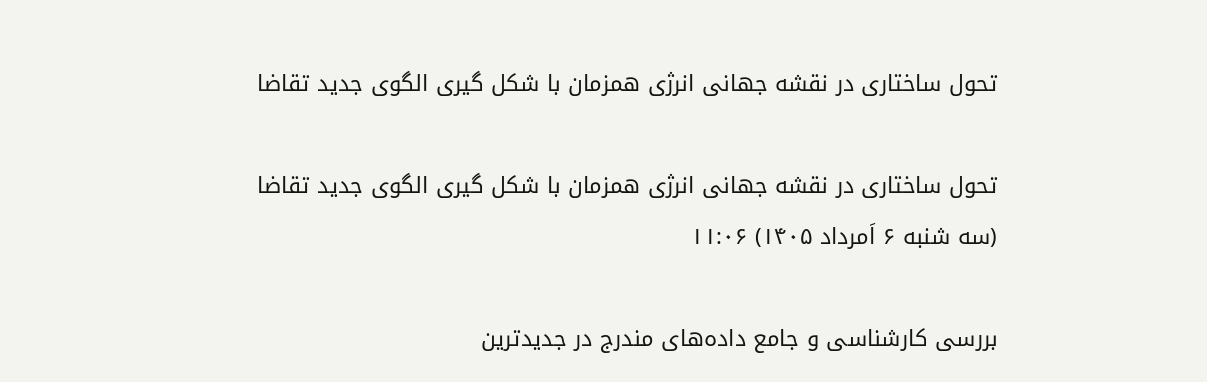تحول ساختاری در نقشه جهانی انرژی همزمان با شکل گیری الگوی جدید تقاضا

تحول ساختاری در نقشه جهانی انرژی همزمان با شکل گیری الگوی جدید تقاضا
(سه شنبه ۶ اَمرداد ۱۴۰۵) ۱۱:۰۶

بررسی کارشناسی و جامع داده‌های مندرج در جدیدترین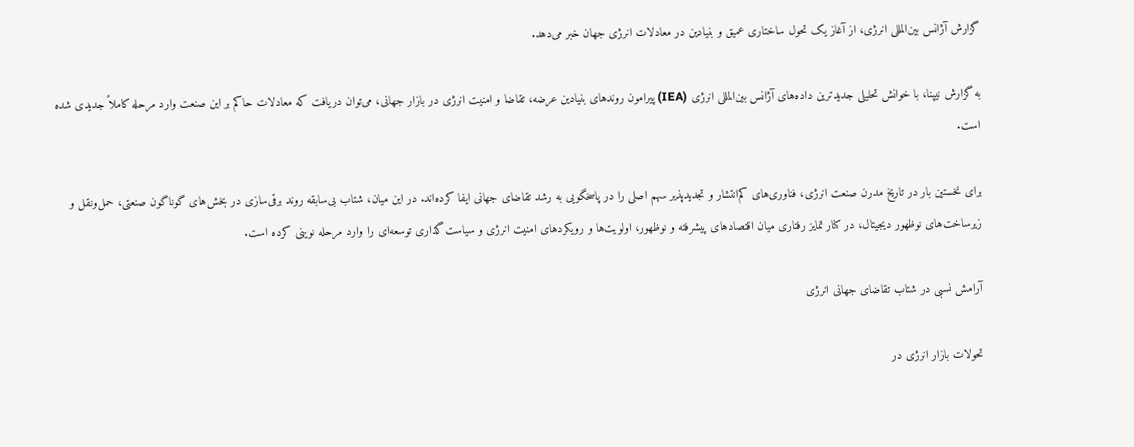گزارش آژانس بین‌المللی انرژی، از آغاز یک تحول ساختاری عمیق و بنیادین در معادلات انرژی جهان خبر می‌دهد.

به گزارش نیپنا، با خوانش تحلیلی جدیدترین داده‌های آژانس بین‌المللی انرژی (IEA) پیرامون روندهای بنیادین عرضه، تقاضا و امنیت انرژی در بازار جهانی، می‌توان دریافت که معادلات حاکم بر این صنعت وارد مرحله کاملاً جدیدی شده است.

برای نخستین بار در تاریخ مدرن صنعت انرژی، فناوری‌های کم‌انتشار و تجدیدپذیر سهم اصلی را در پاسخگویی به رشد تقاضای جهانی ایفا کرده‌اند. در این میان، شتاب بی‌سابقه روند برقی‌سازی در بخش‌های گوناگون صنعتی، حمل‌ونقل و زیرساخت‌های نوظهور دیجیتال، در کنار تمایز رفتاری میان اقتصادهای پیشرفته و نوظهور، اولویت‌ها و رویکردهای امنیت انرژی و سیاست‌گذاری توسعه‌ای را وارد مرحله نوینی کرده است.

آرامش نسبی در شتاب تقاضای جهانی انرژی

تحولات بازار انرژی در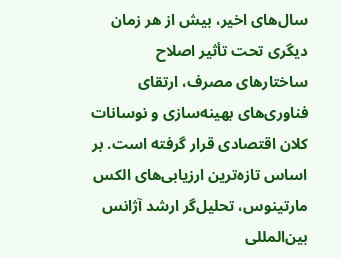سال‌های اخیر، بیش از هر زمان دیگری تحت تأثیر اصلاح ساختارهای مصرف، ارتقای فناوری‌های بهینه‌سازی و نوسانات کلان اقتصادی قرار گرفته است. بر اساس تازه‌ترین ارزیابی‌های الکس مارتینوس، تحلیل‌گر ارشد آژانس بین‌المللی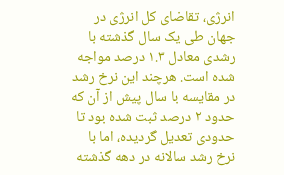انرژی، تقاضای کل انرژی در جهان طی یک سال گذشته با رشدی معادل ۱.۳ درصد مواجه شده است. هرچند این نرخ رشد در مقایسه با سال پیش از آن که حدود ۲ درصد ثبت شده بود تا حدودی تعدیل گردیده، اما با نرخ رشد سالانه در دهه گذشته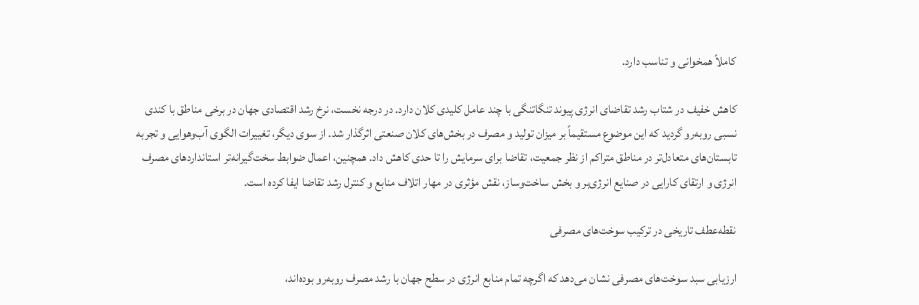کاملاً همخوانی و تناسب دارد.

کاهش خفیف در شتاب رشد تقاضای انرژی پیوند تنگاتنگی با چند عامل کلیدی کلان دارد. در درجه نخست، نرخ رشد اقتصادی جهان در برخی مناطق با کندی نسبی روبه‌رو گردید که این موضوع مستقیماً بر میزان تولید و مصرف در بخش‌های کلان صنعتی اثرگذار شد. از سوی دیگر، تغییرات الگوی آب‌وهوایی و تجربه تابستان‌های متعادل‌تر در مناطق متراکم از نظر جمعیت، تقاضا برای سرمایش را تا حدی کاهش داد. همچنین، اعمال ضوابط سخت‌گیرانه‌تر استانداردهای مصرف انرژی و ارتقای کارایی در صنایع انرژی‌بر و بخش ساخت‌وساز، نقش مؤثری در مهار اتلاف منابع و کنترل رشد تقاضا ایفا کرده است.

نقطه‌عطف تاریخی در ترکیب سوخت‌های مصرفی

ارزیابی سبد سوخت‌های مصرفی نشان می‌دهد که اگرچه تمام منابع انرژی در سطح جهان با رشد مصرف روبه‌رو بوده‌اند،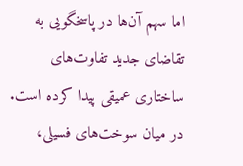اما سهم آن‌ها در پاسخگویی به تقاضای جدید تفاوت‌های ساختاری عمیقی پیدا کرده است. در میان سوخت‌های فسیلی،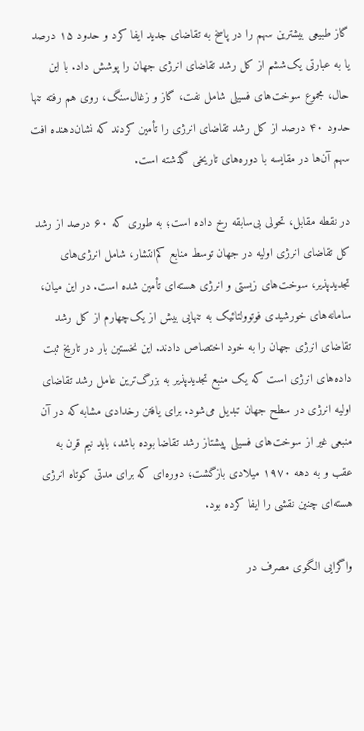گاز طبیعی بیشترین سهم را در پاسخ به تقاضای جدید ایفا کرد و حدود ۱۵ درصد یا به عبارتی یک‌ششم از کل رشد تقاضای انرژی جهان را پوشش داد. با این حال، مجموع سوخت‌های فسیلی شامل نفت، گاز و زغال‌سنگ، روی هم رفته تنها حدود ۴۰ درصد از کل رشد تقاضای انرژی را تأمین کردند که نشان‌دهنده افت سهم آن‌ها در مقایسه با دوره‌های تاریخی گذشته است.

در نقطه مقابل، تحولی بی‌سابقه رخ داده است؛ به طوری که ۶۰ درصد از رشد کل تقاضای انرژی اولیه در جهان توسط منابع کم‌انتشار، شامل انرژی‌های تجدیدپذیر، سوخت‌های زیستی و انرژی هسته‌ای تأمین شده است. در این میان، سامانه‌های خورشیدی فوتوولتائیک به تنهایی بیش از یک‌چهارم از کل رشد تقاضای انرژی جهان را به خود اختصاص دادند. این نخستین بار در تاریخ ثبت داده‌های انرژی است که یک منبع تجدیدپذیر به بزرگ‌ترین عامل رشد تقاضای اولیه انرژی در سطح جهان تبدیل می‌شود. برای یافتن رخدادی مشابه که در آن منبعی غیر از سوخت‌های فسیلی پیشتاز رشد تقاضا بوده باشد، باید نیم قرن به عقب و به دهه ۱۹۷۰ میلادی بازگشت؛ دوره‌ای که برای مدتی کوتاه انرژی هسته‌ای چنین نقشی را ایفا کرده بود.

واگرایی الگوی مصرف در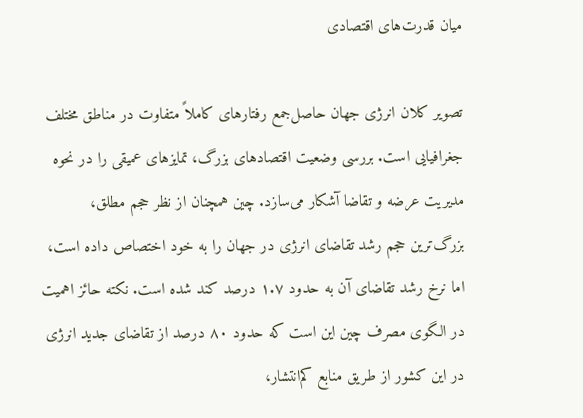میان قدرت‌های اقتصادی

تصویر کلان انرژی جهان حاصل‌جمع رفتارهای کاملاً متفاوت در مناطق مختلف جغرافیایی است. بررسی وضعیت اقتصادهای بزرگ، تمایزهای عمیقی را در نحوه مدیریت عرضه و تقاضا آشکار می‌سازد. چین همچنان از نظر حجم مطلق، بزرگ‌ترین حجم رشد تقاضای انرژی در جهان را به خود اختصاص داده است، اما نرخ رشد تقاضای آن به حدود ۱.۷ درصد کند شده است. نکته حائز اهمیت در الگوی مصرف چین این است که حدود ۸۰ درصد از تقاضای جدید انرژی در این کشور از طریق منابع کم‌انتشار،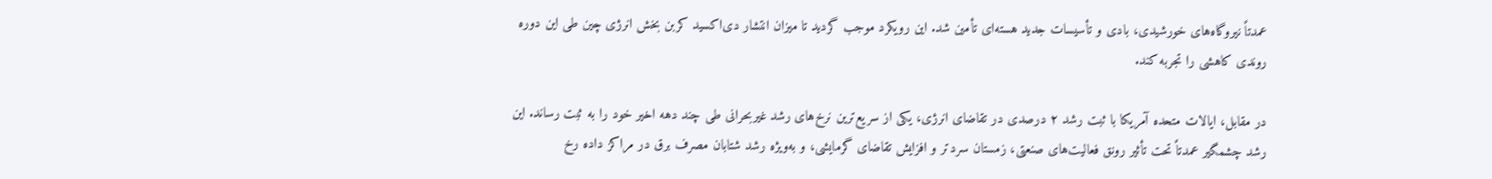عمدتاً نیروگاه‌های خورشیدی، بادی و تأسیسات جدید هسته‌ای تأمین شد. این رویکرد موجب گردید تا میزان انتشار دی‌اکسید کربن بخش انرژی چین طی این دوره روندی کاهشی را تجربه کند.

در مقابل، ایالات متحده آمریکا با ثبت رشد ۲ درصدی در تقاضای انرژی، یکی از سریع‌ترین نرخ‌های رشد غیربحرانی طی چند دهه اخیر خود را به ثبت رساند. این رشد چشمگیر عمدتاً تحت تأثیر رونق فعالیت‌های صنعتی، زمستان سردتر و افزایش تقاضای گرمایشی، و به‌ویژه رشد شتابان مصرف برق در مراکز داده رخ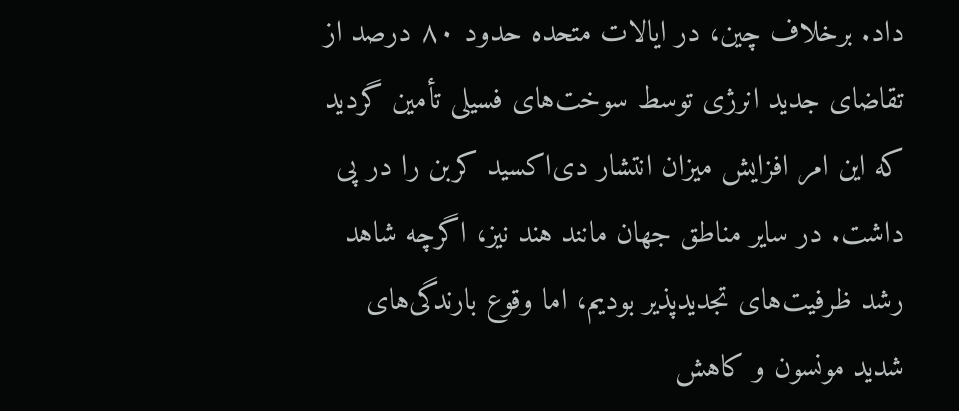داد. برخلاف چین، در ایالات متحده حدود ۸۰ درصد از تقاضای جدید انرژی توسط سوخت‌های فسیلی تأمین گردید که این امر افزایش میزان انتشار دی‌اکسید کربن را در پی داشت. در سایر مناطق جهان مانند هند نیز، اگرچه شاهد رشد ظرفیت‌های تجدیدپذیر بودیم، اما وقوع بارندگی‌های شدید مونسون و کاهش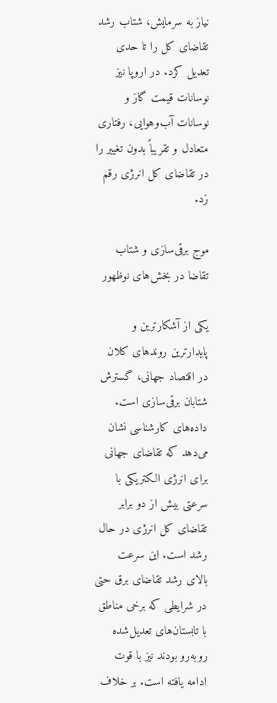نیاز به سرمایش، شتاب رشد تقاضای کل را تا حدی تعدیل کرد. در اروپا نیز نوسانات قیمت گاز و نوسانات آب‌وهوایی، رفتاری متعادل و تقریباً بدون تغییر را در تقاضای کل انرژی رقم زد.

موج برقی‌سازی و شتاب تقاضا در بخش‌های نوظهور

یکی از آشکارترین و پایدارترین روندهای کلان در اقتصاد جهانی، گسترش شتابان برقی‌سازی است. داده‌های کارشناسی نشان می‌دهد که تقاضای جهانی برای انرژی الکتریکی با سرعتی بیش از دو برابر تقاضای کل انرژی در حال رشد است. این سرعت بالای رشد تقاضای برق حتی در شرایطی که برخی مناطق با تابستان‌های تعدیل‌شده روبه‌رو بودند نیز با قوت ادامه یافته است. بر خلاف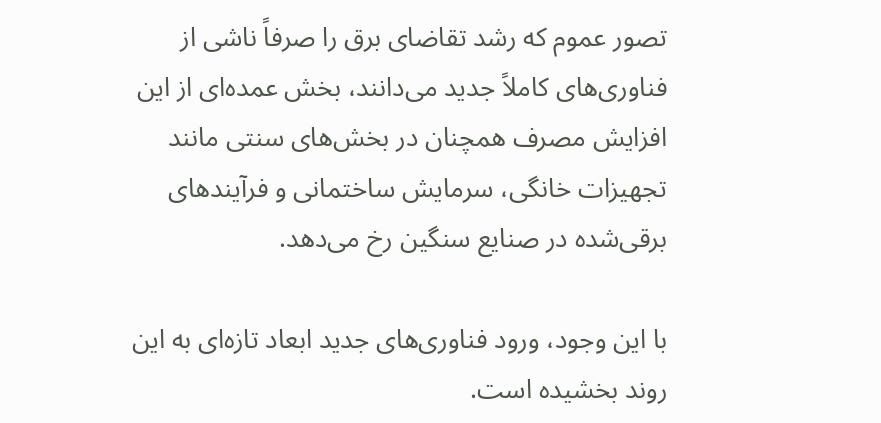تصور عموم که رشد تقاضای برق را صرفاً ناشی از فناوری‌های کاملاً جدید می‌دانند، بخش عمده‌ای از این افزایش مصرف همچنان در بخش‌های سنتی مانند تجهیزات خانگی، سرمایش ساختمانی و فرآیندهای برقی‌شده در صنایع سنگین رخ می‌دهد.

با این وجود، ورود فناوری‌های جدید ابعاد تازه‌ای به این روند بخشیده است.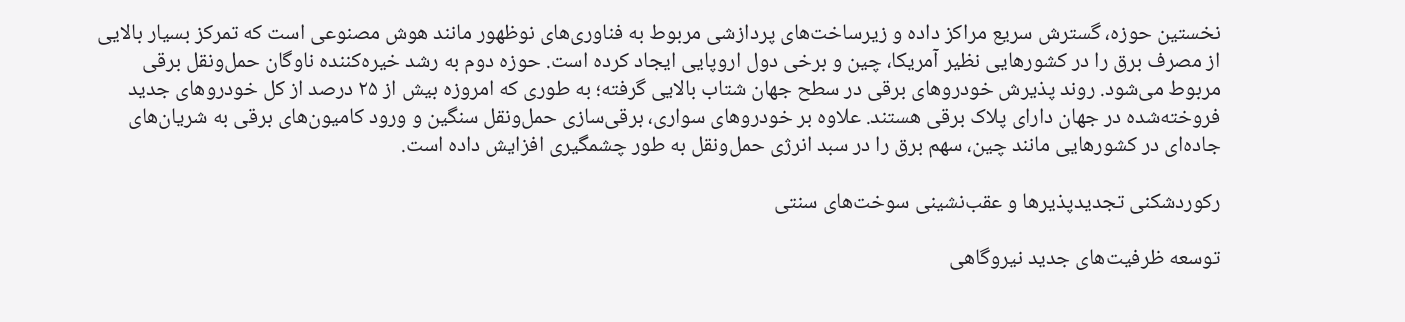نخستین حوزه، گسترش سریع مراکز داده و زیرساخت‌های پردازشی مربوط به فناوری‌های نوظهور مانند هوش مصنوعی است که تمرکز بسیار بالایی از مصرف برق را در کشورهایی نظیر آمریکا، چین و برخی دول اروپایی ایجاد کرده است. حوزه دوم به رشد خیره‌کننده ناوگان حمل‌ونقل برقی مربوط می‌شود. روند پذیرش خودروهای برقی در سطح جهان شتاب بالایی گرفته؛ به طوری که امروزه بیش از ۲۵ درصد از کل خودروهای جدید فروخته‌شده در جهان دارای پلاک برقی هستند. علاوه بر خودروهای سواری، برقی‌سازی حمل‌ونقل سنگین و ورود کامیون‌های برقی به شریان‌های جاده‌ای در کشورهایی مانند چین، سهم برق را در سبد انرژی حمل‌ونقل به طور چشمگیری افزایش داده است.

رکوردشکنی تجدیدپذیرها و عقب‌نشینی سوخت‌های سنتی

توسعه ظرفیت‌های جدید نیروگاهی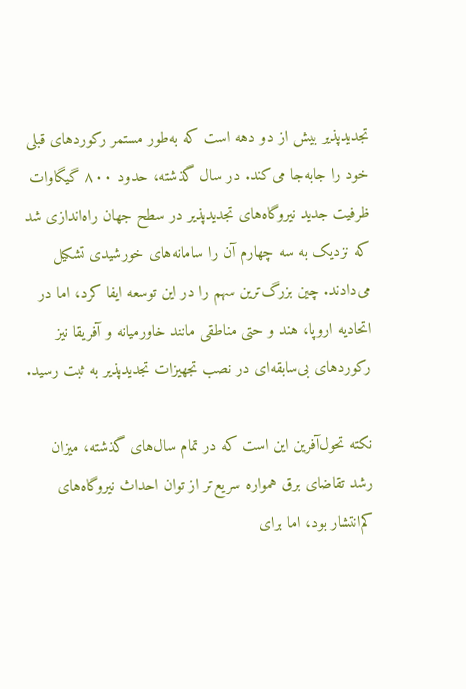تجدیدپذیر بیش از دو دهه است که به‌طور مستمر رکوردهای قبلی خود را جابه‌جا می‌کند. در سال گذشته، حدود ۸۰۰ گیگاوات ظرفیت جدید نیروگاه‌های تجدیدپذیر در سطح جهان راه‌اندازی شد که نزدیک به سه چهارم آن را سامانه‌های خورشیدی تشکیل می‌دادند. چین بزرگ‌ترین سهم را در این توسعه ایفا کرد، اما در اتحادیه اروپا، هند و حتی مناطقی مانند خاورمیانه و آفریقا نیز رکوردهای بی‌سابقه‌ای در نصب تجهیزات تجدیدپذیر به ثبت رسید.

نکته تحول‌آفرین این است که در تمام سال‌های گذشته، میزان رشد تقاضای برق همواره سریع‌تر از توان احداث نیروگاه‌های کم‌انتشار بود، اما برای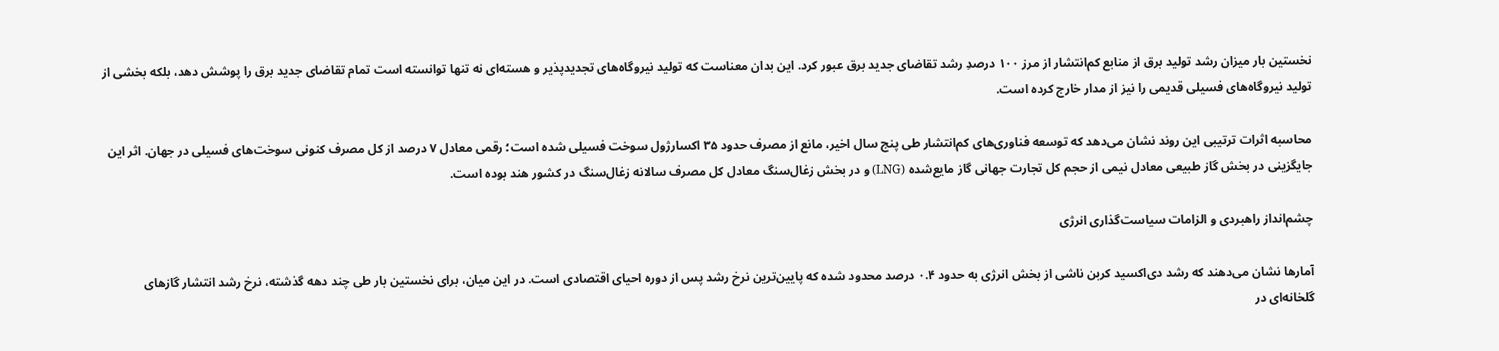نخستین بار میزان رشد تولید برق از منابع کم‌انتشار از مرز ۱۰۰ درصدِ رشد تقاضای جدید برق عبور کرد. این بدان معناست که تولید نیروگاه‌های تجدیدپذیر و هسته‌ای نه تنها توانسته است تمام تقاضای جدید برق را پوشش دهد، بلکه بخشی از تولید نیروگاه‌های فسیلی قدیمی را نیز از مدار خارج کرده است.

محاسبه اثرات ترتیبی این روند نشان می‌دهد که توسعه فناوری‌های کم‌انتشار طی پنج سال اخیر، مانع از مصرف حدود ۳۵ اکسارژول سوخت فسیلی شده است؛ رقمی معادل ۷ درصد از کل مصرف کنونی سوخت‌های فسیلی در جهان. اثر این جایگزینی در بخش گاز طبیعی معادل نیمی از حجم کل تجارت جهانی گاز مایع‌شده (LNG) و در بخش زغال‌سنگ معادل کل مصرف سالانه زغال‌سنگ در کشور هند بوده است.

چشم‌انداز راهبردی و الزامات سیاست‌گذاری انرژی

آمارها نشان می‌دهند که رشد دی‌اکسید کربن ناشی از بخش انرژی به حدود ۰.۴ درصد محدود شده که پایین‌ترین نرخ رشد پس از دوره احیای اقتصادی است. در این میان، برای نخستین بار طی چند دهه گذشته، نرخ رشد انتشار گازهای گلخانه‌ای در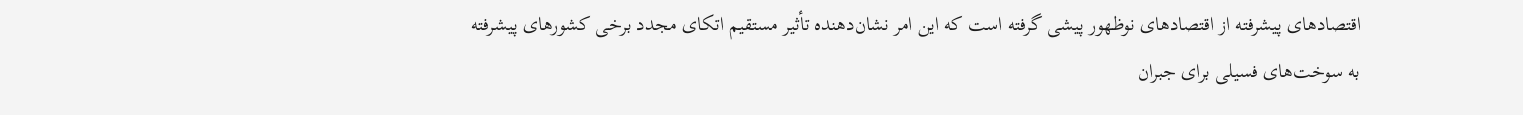اقتصادهای پیشرفته از اقتصادهای نوظهور پیشی گرفته است که این امر نشان‌دهنده تأثیر مستقیم اتکای مجدد برخی کشورهای پیشرفته به سوخت‌های فسیلی برای جبران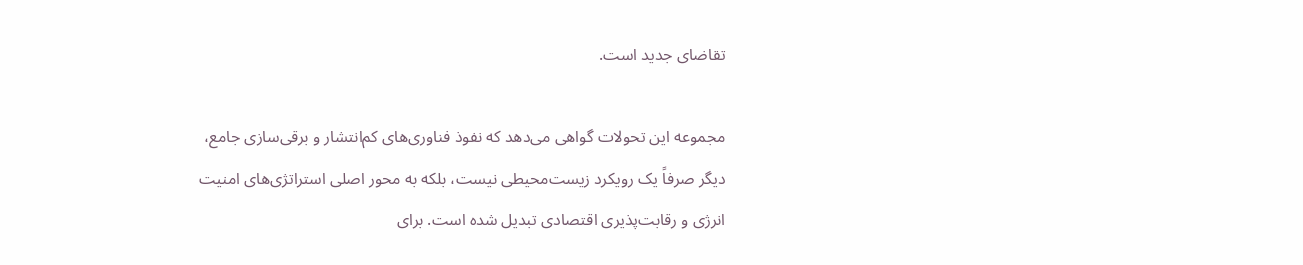تقاضای جدید است.

مجموعه این تحولات گواهی می‌دهد که نفوذ فناوری‌های کم‌انتشار و برقی‌سازی جامع، دیگر صرفاً یک رویکرد زیست‌محیطی نیست، بلکه به محور اصلی استراتژی‌های امنیت انرژی و رقابت‌پذیری اقتصادی تبدیل شده است. برای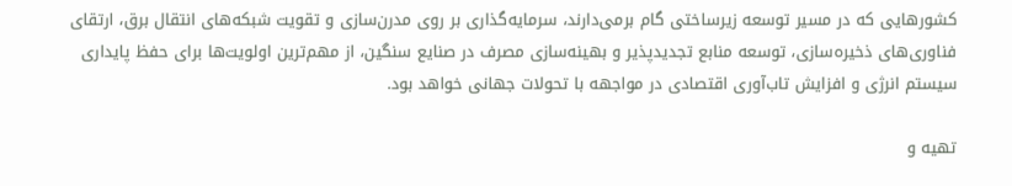کشورهایی که در مسیر توسعه زیرساختی گام برمی‌دارند، سرمایه‌گذاری بر روی مدرن‌سازی و تقویت شبکه‌های انتقال برق، ارتقای فناوری‌های ذخیره‌سازی، توسعه منابع تجدیدپذیر و بهینه‌سازی مصرف در صنایع سنگین، از مهم‌ترین اولویت‌ها برای حفظ پایداری سیستم انرژی و افزایش تاب‌آوری اقتصادی در مواجهه با تحولات جهانی خواهد بود.

تهیه و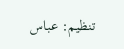تنظیم: عباس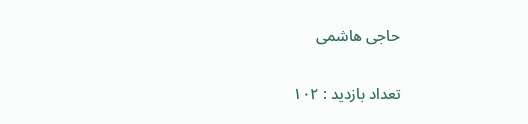حاجی هاشمی

تعداد بازدید : ۱۰۲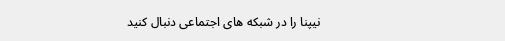نیپنا را در شبکه های اجتماعی دنبال کنید